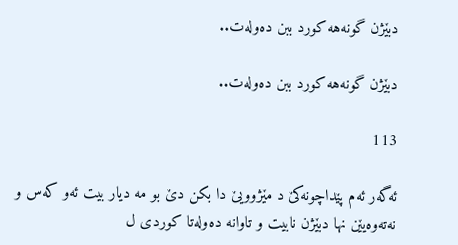دبێژن گونه‌هه‌ كورد ببن ده‌وله‌ت..

دبێژن گونه‌هه‌ كورد ببن ده‌وله‌ت..

113

ئه‌گه‌ر ئه‌م پێداچونه‌كێ د مێژوویێ دا بكن دێ بو مه‌ دیار بیت ئه‌و كه‌س و نه‌ته‌وه‌یێن نها دبێژن نابیت و تاوانه‌ ده‌وله‌تا كوردى ل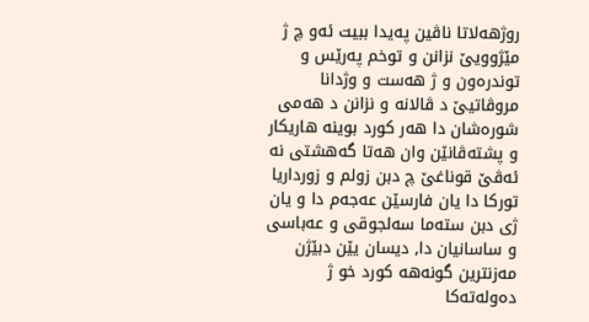روژهه‌لاتا ناڤین په‌یدا ببیت ئه‌و چ ژ مێژوویێ نزانن و توخم په‌رێس و توندره‌ون و ژ هه‌ست و وژدانا مروڤاتیێ د ڤالانه‌ و نزانن د هه‌مى شوره‌شان دا هه‌ر كورد بوینه‌ هاریكار و پشته‌ڤانێن وان هه‌تا گه‌هشتى نه‌ ئه‌ڤێ قوناغێ چ دبن زولم و زورداریا توركا دا یان فارسێن عه‌جه‌م دا و یان ژى دبن سته‌ما سه‌لجوقى و عه‌باسى و ساسانیان دا, دیسان یێن دبێژن مه‌زنترین گونه‌هه‌ كورد خو ژ ده‌وله‌ته‌كا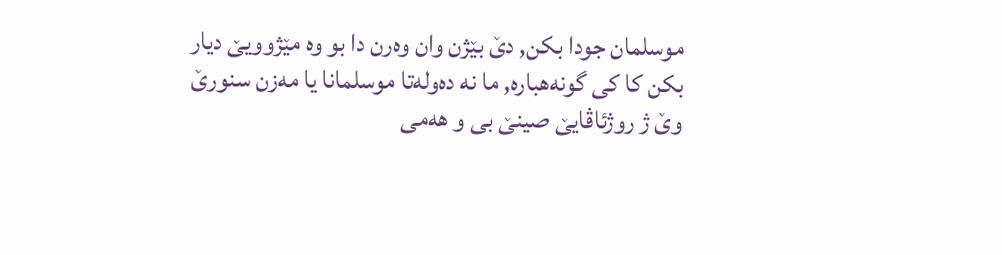موسلمان جودا بكن, دێ بێژن وان وه‌رن دا بو وه‌ مێژوویێ دیار بكن كا كى گونه‌هباره‌, ما نه‌ ده‌وله‌تا موسلمانا یا مه‌زن سنورێ وێ ژ روژئاڤایێ صینێ بى و هه‌مى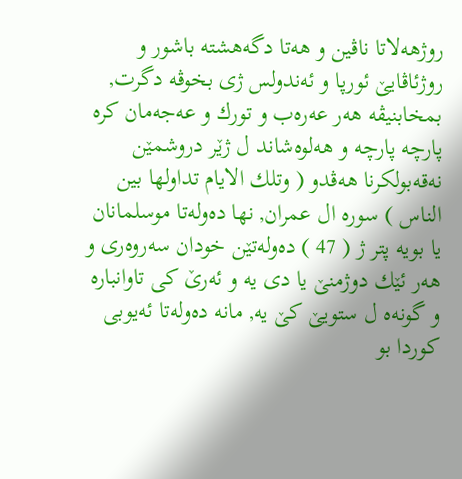روژهه‌لاتا ناڤین و هه‌تا دگه‌هشته‌ باشور و روژئاڤایێ ئورپا و ئه‌ندولس ژى بخوڤه‌ دگرت, بمخابنیڤه‌ هه‌ر عه‌ره‌ب و تورك و عه‌جه‌مان كره‌ پارچه‌ پارچه‌ و هه‌لوه‌شاند ل ژێر دروشمێن نه‌قه‌بولكرنا هه‌ڤدو ( وتلك الایام تداولها بین الناس ) سوره‌ ال عمران, نها ده‌وله‌تا موسلمانان یا بویه‌ پتر ژ ( 47 ) ده‌وله‌تێن خودان سه‌روه‌رى و هه‌ر ئێك دوژمنێ یا دى یه‌ و ئه‌رێ كى تاوانباره‌ و گونه‌ه ل ستویێ كێ یه‌, مانه‌ ده‌وله‌تا ئه‌یوبى كوردا بو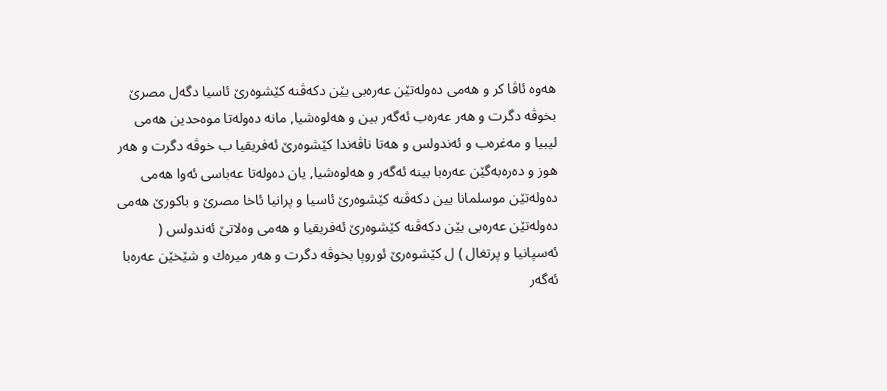هه‌وه‌ ئاڤا كر و هه‌مى ده‌وله‌تێن عه‌ره‌بى یێن دكه‌ڤنه‌ كێشوه‌رێ ئاسیا دگه‌ل مصرێ بخوڤه‌ دگرت و هه‌ر عه‌ره‌ب ئه‌گه‌ر بین و هه‌لوه‌شیا, مانه‌ ده‌وله‌تا موه‌حدین هه‌مى لیبیا و مه‌غره‌ب و ئه‌ندولس و هه‌تا ناڤه‌ندا كێشوه‌رێ ئه‌فریقیا ب خوڤه‌ دگرت و هه‌ر هوز و ده‌ره‌به‌گێن عه‌ره‌با بینه‌ ئه‌گه‌ر و هه‌لوه‌شیا, یان ده‌وله‌تا عه‌باسى ئه‌وا هه‌مى ده‌وله‌تێن موسلمانا یین دكه‌ڤنه‌ كێشوه‌رێ ئاسیا و پرانیا ئاخا مصرێ و باكورێ هه‌مى ده‌وله‌تێن عه‌ره‌بى یێن دكه‌ڤنه‌ كێشوه‌رێ ئه‌فریقیا و هه‌مى وه‌لاتێ ئه‌ندولس ( ئه‌سپانیا و پرتغال ) ل كێشوه‌رێ ئوروپا بخوڤه‌ دگرت و هه‌ر میره‌ك و شێخێن عه‌ره‌با ئه‌گه‌ر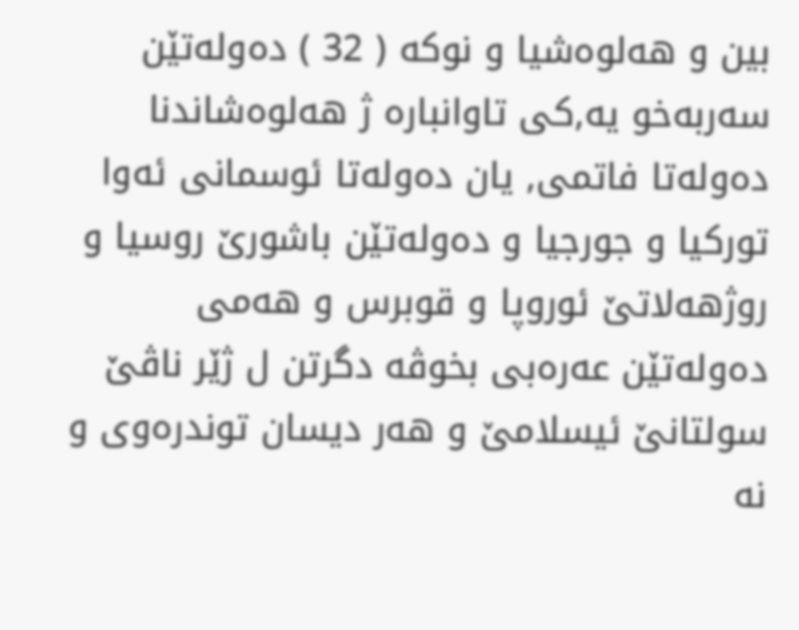بین و هه‌لوه‌شیا و نوكه‌ ( 32 ) ده‌وله‌تێن سه‌ربه‌خو یه‌,كى تاوانباره‌ ژ هه‌لوه‌شاندنا ده‌وله‌تا فاتمى, یان ده‌وله‌تا ئوسمانى ئه‌وا توركیا و جورجیا و ده‌وله‌تێن باشورێ روسیا و روژهه‌لاتێ ئوروپا و قوبرس و هه‌مى ده‌وله‌تێن عه‌ره‌بى بخوڤه‌ دگرتن ل ژێر ناڤێ سولتانێ ئیسلامێ و هه‌ر دیسان توندره‌وى و نه‌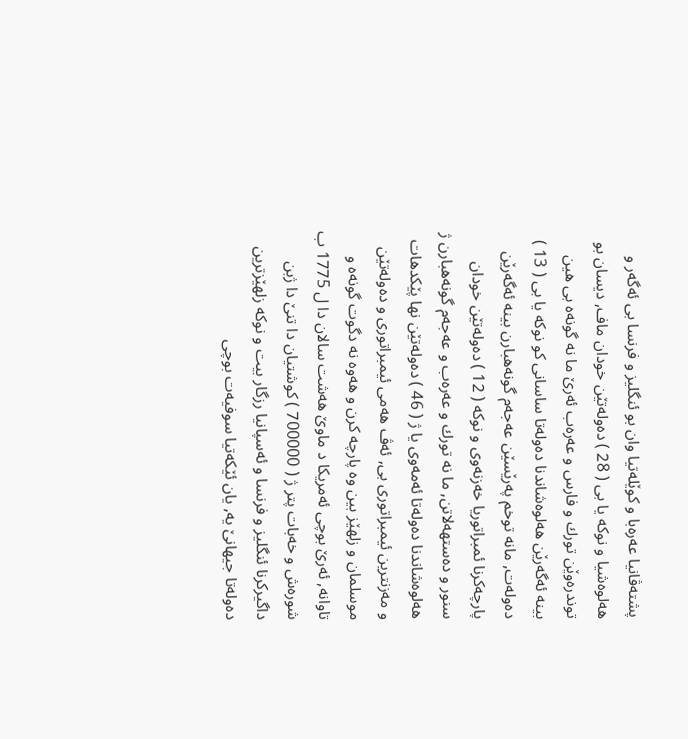پشته‌ڤانیا عه‌ره‌با و كوێله‌تیا وان بو ئنگلیز و فرنسا بى ئه‌گه‌ر و هه‌لوه‌شیا و نوكه‌ یا بى ( 28 ) ده‌وله‌تێن خودان ماف, دیسان بو توندره‌وێن تورك و فارس و عه‌ره‌ب ئه‌رێ ما نه‌ گونه‌ه بى هین بینه‌ ئه‌گه‌رێن هه‌لوه‌شاندنا ده‌وله‌تا ساسانى كو نوكه‌ یا بى ( 13 ) ده‌وله‌ت, مانه‌ توخم په‌رێسێن عه‌جه‌م گونه‌هبارن بینه‌ ئه‌گه‌رێن پارچه‌كرنا ئمبراتوریا خه‌زنه‌وى و نوكه‌ ( 12 ) ده‌وله‌تێن خودان سنور و ده‌ستهه‌لاتن, ما نه‌ تورك و عه‌ره‌ب و عه‌جه‌م گونه‌هبارن ژ هه‌لوه‌شاندنا ده‌وله‌تا ئه‌مه‌وى یا ژ ( 46 ) ده‌وله‌تێن نها پێكدهات و مه‌زنترین ئیمبراتورى بى, ئه‌ڤ هه‌مى ئیمبراتورى و ده‌وله‌تێن موسلمان و زلهێز بین وه‌ پارچه‌ كرن و هه‌وه‌ نه‌ دگوت گونه‌ه و تاوانه‌, ئه‌رێ بوچى ئه‌مریكا د ماوێ هه‌شت سالان دا ل 1775 ب شوره‌ش و خه‌بات پتر ژ ( 700000 ) كوشتیان دا تنێ دا ژبن داگیركرنا ئنگلیز و فرنسا و ئه‌سپانیا رزگار بیت و نوكه‌ زلهێزترین ده‌وله‌تا جیهانێ یه‌, یان ئێكه‌تیا سوفیه‌ت بوچى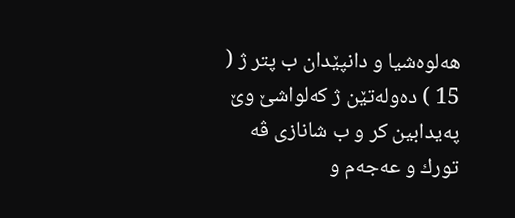هه‌لوه‌شیا و دانپێدان ب پتر ژ ( 15 ) ده‌وله‌تێن ژ كه‌لواشێ وێ په‌یدابین كر و ب شانازى ڤه‌ تورك و عه‌جه‌م و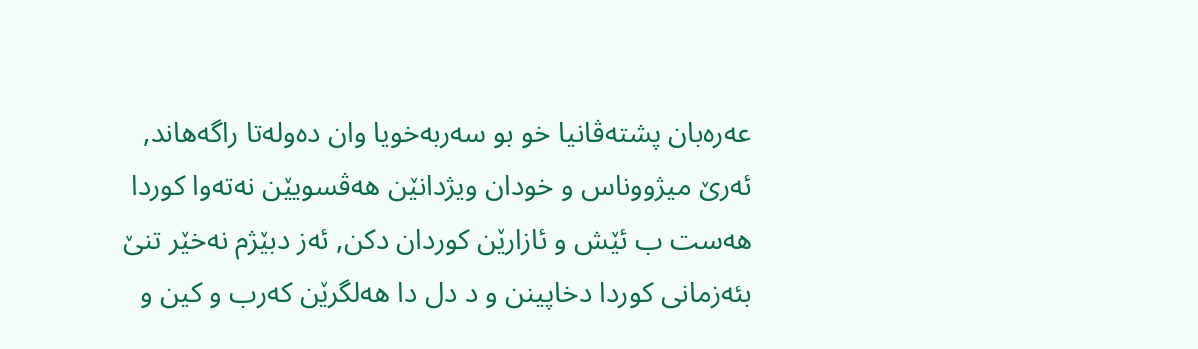عه‌ره‌بان پشته‌ڤانیا خو بو سه‌ربه‌خویا وان ده‌وله‌تا راگه‌هاند, ئه‌رێ میژووناس و خودان ویژدانێن هه‌ڤسویێن نه‌ته‌وا كوردا هه‌ست ب ئێش و ئازارێن كوردان دكن, ئه‌ز دبێژم نه‌خێر تنێ بئه‌زمانى كوردا دخاپینن و د دل دا هه‌لگرێن كه‌رب و كین و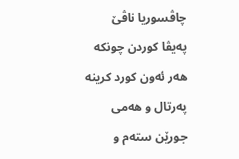چاڤسوریا ناڤێ په‌یڤا كوردن چونكه‌ هه‌ر ئه‌ون كورد كرینه‌ په‌رتال و هه‌مى جورێن سته‌م و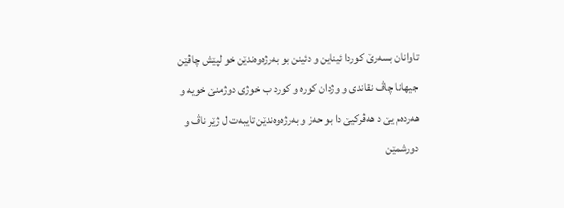تاوانان بسه‌رێ كوردا ئیناین و دئینن بو به‌رژه‌وه‌ندێن خو لپێش چاڤێن جیهانا چاڤ نقاندى و وژدان كوره‌ و كورد ب خوژى دوژمنێ خویه‌ و هه‌رده‌م یێ د هه‌ڤركیێ دا بو حه‌ز و به‌رژه‌وه‌ندێن تایبه‌ت ل ژێر ناڤ و دورشمێن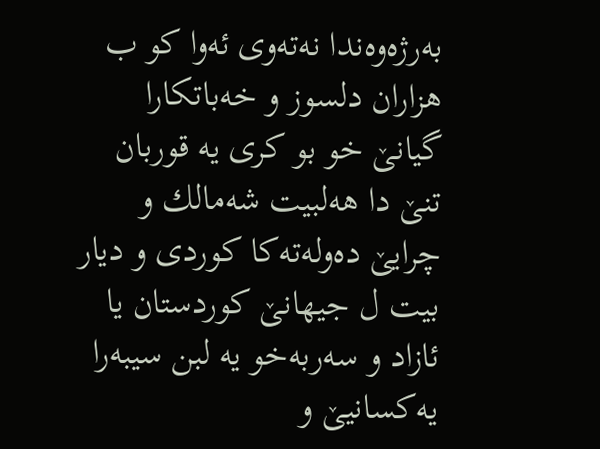به‌رژه‌وه‌ندا نه‌ته‌وى ئه‌وا كو ب هزاران دلسوز و خه‌باتكارا گیانێ خو بو كرى یه‌ قوربان تنێ دا هه‌لبیت شه‌مالك و چرایێ ده‌وله‌ته‌كا كوردى و دیار بیت ل جیهانێ كوردستان یا ئازاد و سه‌ربه‌خو یه‌ لبن سیبه‌را یه‌كسانیێ و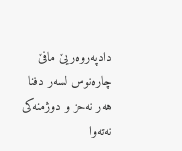دادپه‌روه‌ریێ مافێ چاره‌نوس لسه‌ر دفنا هه‌ر نه‌حز و دوژمنه‌كى نه‌ته‌وا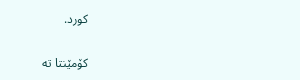كورد.

کۆمێنتا تە